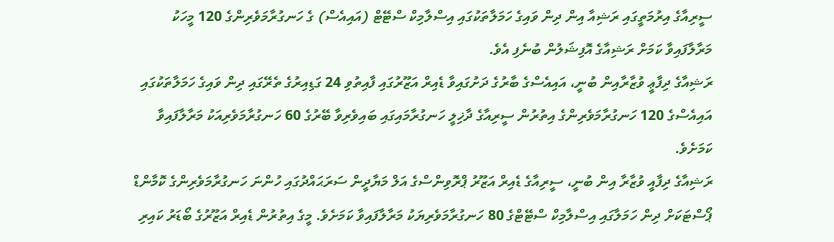ސީރިއާގެ އިރުމަތީގައި ރަޝިއާ އިން ދިން ވައިގެ ހަމަލާތަކުގައި އިސްލާމިކް ސްޓޭޓް (އައިއެސް) ގެ ހަނގުރާމަވެރިންގެ 120 މީހަކު މަރާލާފައިވާ ކަމަށް ރަޝިއާގެ އޮފިޝަލުން ބުނެފި އެވެ.
ރަޝިއާގެ ދިފާޢީ ވުޒާރާއިން ބުނީ، އައިއެސްގެ ބާރުގެ ދަށުގައިވާ ޑެއިރް އަޒޫރުގައި ފާއިތުވި 24 ގަޑިއިރުގެ ތެރޭގައި ދިން ވައިގެ ހަމަލާތަކުގައި އައިއެސްގެ 120 ހަނގުރާމަވެރިންގެ އިތުރުން ސީރިއާގެ ދާޚިލީ ހަނގުރާމައިގައި ބައިވެރިވާ ބޭރުގެ 60 ހަނގުރާމަވެރިއަކު މަރާލާފައިވާ ކަމަށެވެ.
ރަޝިއާގެ ދިފާއީ ވުޒާރާ އިން ބުނީ، ސީރިއާގެ ޑެއިރް އަޒޫރު ޕްރޮވިންސްގެ އަލް މަޔާދީން ސަރަޙައްދުގައި ހުންނަ ހަނގުރާމަވެރިންގެ ކޮމާންޑް ޕޯސްޓަކަށް ދިން ހަމަލާގައި އިސްލާމިކް ސްޓޭޓްގެ 80 ހަނގުރާމަވެރިޔަކު މަރާލާފައިވާ ކަމަށެވެ. މީގެ އިތުރުން ޑެއިރް އަޒޫރުގެ ބޯޑަރު ކައިރި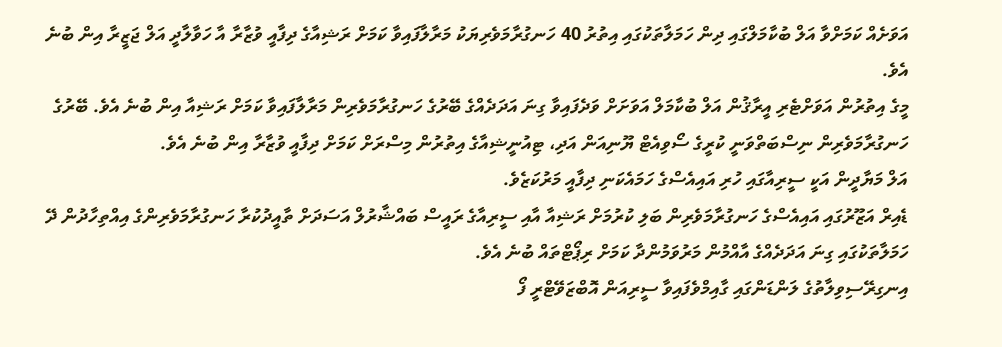އަވަށެއް ކަމަށްވާ އަލް ބުކާމަލްގައި ދިން ހަމަލާތަކުގައި އިތުރު 40 ހަނގުރާމަވެރިޔަކު މަރާލާފައިވާ ކަމަށް ރަޝިއާގެ ދިފާއީ ވުޒާރާ އާ ހަވާލާދީ އަލް ޖަޒީރާ އިން ބުނެ އެވެ.
މީގެ އިތުރުން އަވަށްޓެރި އީރާޤުން އަލް ބުކާމަލް އަވަށަށް ވަދެފައިވާ ގިނަ އަދަދެއްގެ ބޭރުގެ ހަނގުރާމަވެރިން މަރާލާފައިވާ ކަމަށް ރަޝިއާ އިން ބުނެ އެވެ. ބޭރުގެ ހަނގުރާމަވެރިން ނިސްބަތްވަނީ ކުރީގެ ސޯވިއެޓް ޔޫނިއަން އަދި، ޓިއުނީޝިއާގެ އިތުރުން މިސްރަށް ކަމަށް ދިފާއީ ވުޒާރާ އިން ބުނެ އެވެ.
އަލް މަޔާދީން އަކީ ސީރިއާގައި ހުރި އައިއެސްގެ ހަމައެކަނި ދިފާއީ މަރުކަޒެވެ.
ޑެއިރް އަޒޫރުގައި އައިއެސްގެ ހަނގުރާމަވެރިން ބަލި ކުރުމަށް ރަޝިއާ އާއި ސީރިއާގެ ރައީސް ބައްޝާރުލް އަސަދަށް ތާއީދުކުރާ ހަނގުރާމަވެރިންގެ އިއްތިހާދުން ދޭ ހަމަލާތަކުގައި ގިނަ އަދަދެއްގެ އާއްމުން މަރުވަމުންދާ ކަމަށް ރިޕޯޓްތައް ބުނެ އެވެ.
އިނގިރޭސިވިލާތުގެ ލަންޑަންގައި ގާއިމްވެފައިވާ ސީރިއަން އޮބްޒަވޭޓްރީ ފޯ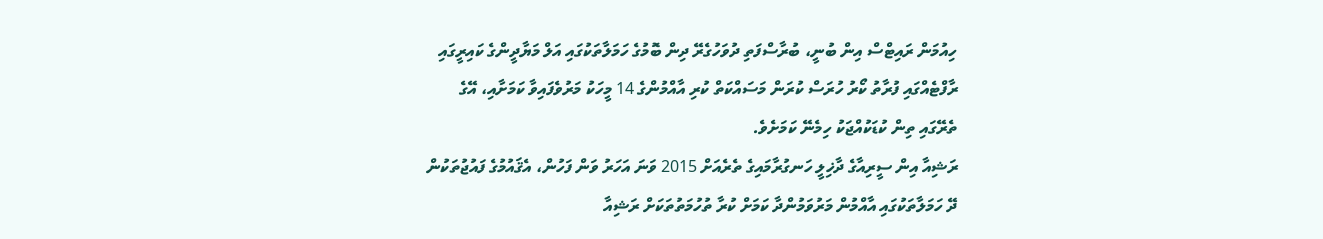ހިއުމަން ރައިޓްސް އިން ބުނީ، ބުރާސްފަތި ދުވަހުގެރޭ ދިން ބޮމުގެ ހަމަލާތަކުގައި އަލް މަޔާދީންގެ ކައިރީގައި ރާފްޓެއްގައި ފުރާތު ކޯރު ހުރަސް ކުރަން މަސައްކަތް ކުރި އާއްމުންގެ 14 މީހަކު މަރުވެފައިވާ ކަމަށާއި، އޭގެ ތެރޭގައި ތިން ކުޑަކުއްޖަކު ހިމެނޭ ކަމަށެވެ.
ރަޝިއާ އިން ސީރިއާގެ ދާޚިލީ ހަނގުރާމައިގެ ތެރެއަށް 2015 ވަނަ އަހަރު ވަން ފަހުން، އެޤައުމުގެ ފައުޖުތަކުން ދޭ ހަމަލާތަކުގައި އާއްމުން މަރުވަމުންދާ ކަމަށް ކުރާ ތުހުމަތުތަކަށް ރަޝިއާ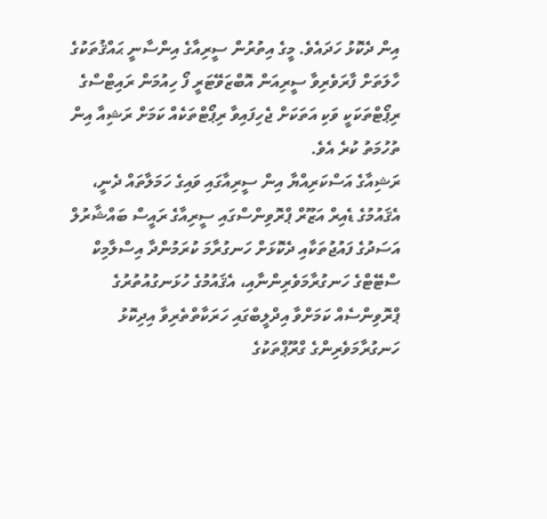އިން ދެކޮޅު ހަދައެވެ. މީގެ އިތުރުން ސީރިއާގެ އިންސާނީ ޙައްޤުތަކުގެ ހާލަތަށް ފާރަވެރިވާ ސީރިއަން އޮބްޒަވޭޓަރީ ފޯ ހިއުމަން ރައިޓްސްގެ ރިޕޯޓްތަކަކީ ވަކި އަތަކަށް ޖެހިފައިވާ ރިޕޯޓްތަކެއް ކަމަށް ރަޝިއާ އިން ތުހުމަތު ކުރެ އެވެ.
ރަޝިއާގެ އަސްކަރިއްޔާ އިން ސީރިއާގައި ވައިގެ ހަމަލާތައް ދެނީ، އެޤައުމުގެ ޑެއިރް އަޒޫރް ޕްރޮވިންސްގައި ސީރިއާގެ ރައީސް ބައްޝާރުލް އަސަދުގެ ފައުޖުތަކާއި ދެކޮޅަށް ހަނގުރާމަ ކުރަމުންދާ އިސްލާމިކް ސްޓޭޓްގެ ހަނގުރާމަވެރިންނާއި، އެޤައުމުގެ ހުޅަނގުއުތުރުގެ ޕްރޮވިންސެއް ކަމަށްވާ އިދްލީބްގައި ހަރަކާތްތެރިވާ އިދިކޮޅު ހަނގުރާމަވެރިންގެ ގްރޫޕްތަކުގެ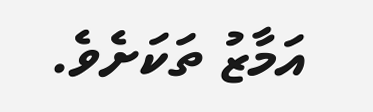އަމާޒު ތަކަށެވެ.